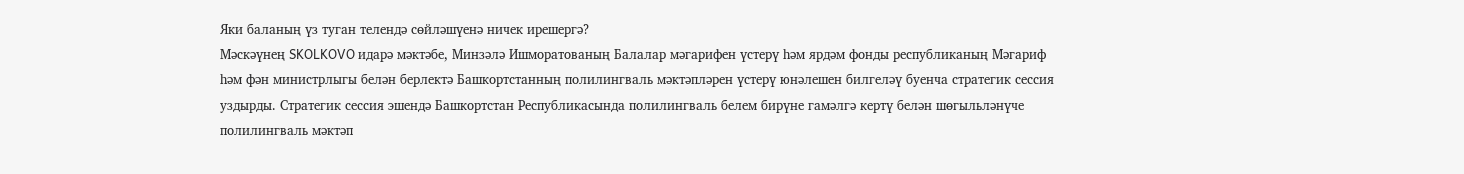Яки баланың үз туган телендә сөйләшүенә ничек ирешергә?
Мәскәүнең SKOLKOVO идарә мәктәбе, Минзәлә Ишморатованың Балалар мәгарифен үстерү һәм ярдәм фонды республиканың Мәгариф һәм фән министрлыгы белән берлектә Башкортстанның полилингваль мәктәпләрен үстерү юнәлешен билгеләү буенча стратегик сессия уздырды. Стратегик сессия эшендә Башкортстан Республикасында полилингваль белем бирүне гамәлгә кертү белән шөгыльләнүче полилингваль мәктәп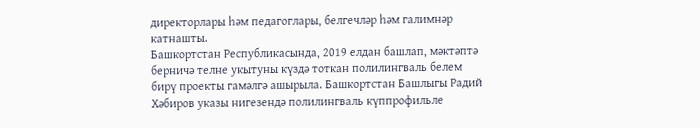директорлары һәм педагоглары, белгечләр һәм галимнәр катнашты.
Башкортстан Республикасында, 2019 елдан башлап, мәктәптә берничә телне укытуны күздә тоткан полилингваль белем бирү проекты гамәлгә ашырыла. Башкортстан Башлыгы Радий Хәбиров указы нигезендә полилингваль күппрофильле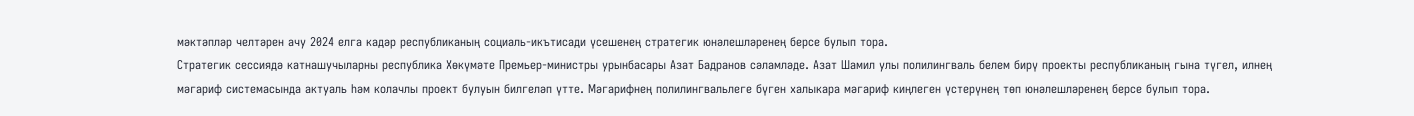мәктәпләр челтәрен ачу 2024 елга кадәр республиканың социаль-икътисади үсешенең стратегик юнәлешләренең берсе булып тора.
Стратегик сессиядә катнашучыларны республика Хөкүмәте Премьер-министры урынбасары Азат Бадранов сәламләде. Азат Шамил улы полилингваль белем бирү проекты республиканың гына түгел, илнең мәгариф системасында актуаль һәм колачлы проект булуын билгеләп үтте. Мәгарифнең полилингвальлеге бүген халыкара мәгариф киңлеген үстерүнең төп юнәлешләренең берсе булып тора.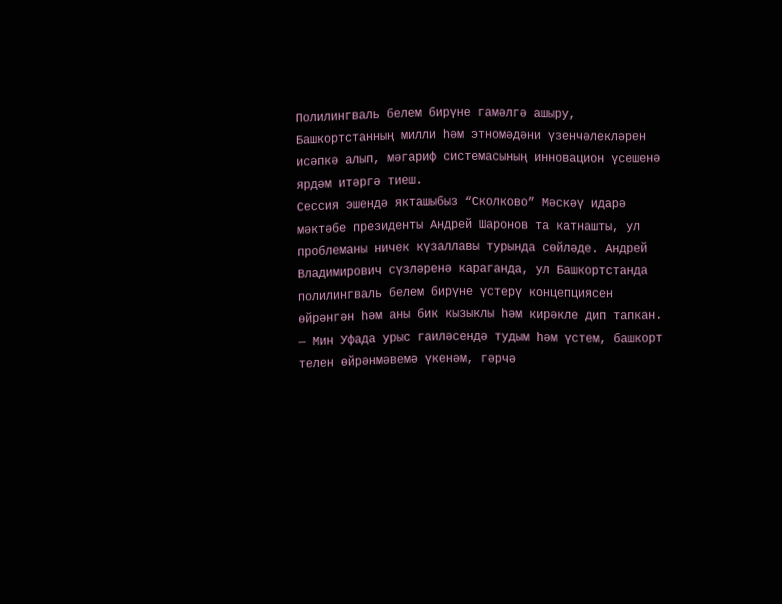Полилингваль белем бирүне гамәлгә ашыру, Башкортстанның милли һәм этномәдәни үзенчәлекләрен исәпкә алып, мәгариф системасының инновацион үсешенә ярдәм итәргә тиеш.
Сессия эшендә якташыбыз “Сколково” Мәскәү идарә мәктәбе президенты Андрей Шаронов та катнашты, ул проблеманы ничек күзаллавы турында сөйләде. Андрей Владимирович сүзләренә караганда, ул Башкортстанда полилингваль белем бирүне үстерү концепциясен өйрәнгән һәм аны бик кызыклы һәм кирәкле дип тапкан.
— Мин Уфада урыс гаиләсендә тудым һәм үстем, башкорт телен өйрәнмәвемә үкенәм, гәрчә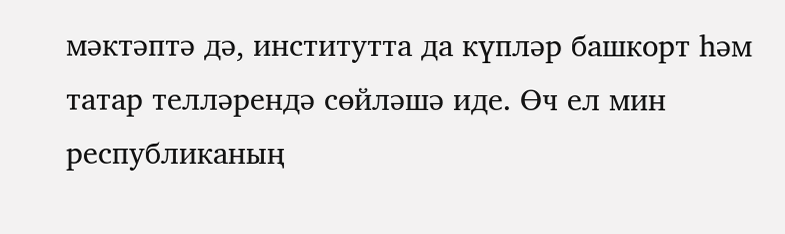мәктәптә дә, институтта да күпләр башкорт һәм татар телләрендә сөйләшә иде. Өч ел мин республиканың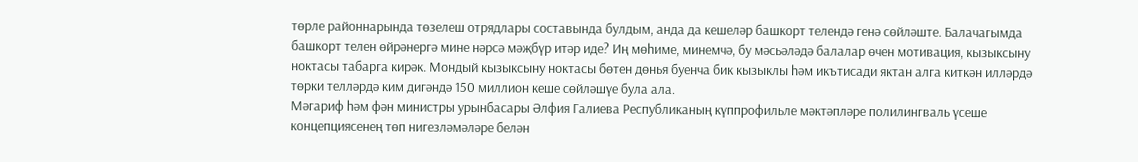төрле районнарында төзелеш отрядлары составында булдым, анда да кешеләр башкорт телендә генә сөйләште. Балачагымда башкорт телен өйрәнергә мине нәрсә мәҗбүр итәр иде? Иң мөһиме, минемчә, бу мәсьәләдә балалар өчен мотивация, кызыксыну ноктасы табарга кирәк. Мондый кызыксыну ноктасы бөтен дөнья буенча бик кызыклы һәм икътисади яктан алга киткән илләрдә төрки телләрдә ким дигәндә 150 миллион кеше сөйләшүе була ала.
Мәгариф һәм фән министры урынбасары Әлфия Галиева Республиканың күппрофильле мәктәпләре полилингваль үсеше концепциясенең төп нигезләмәләре белән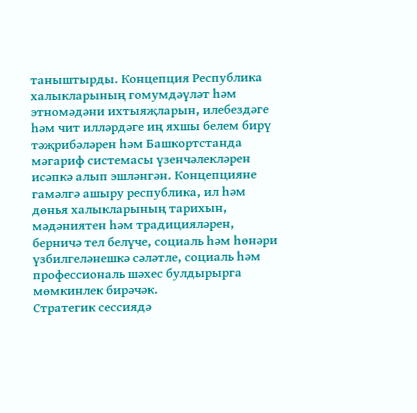таныштырды. Концепция Республика халыкларының гомумдәүләт һәм этномәдәни ихтыяҗларын, илебездәге һәм чит илләрдәге иң яхшы белем бирү тәҗрибәләрен һәм Башкортстанда мәгариф системасы үзенчәлекләрен исәпкә алып эшләнгән. Концепцияне гамәлгә ашыру республика, ил һәм дөнья халыкларының тарихын, мәдәниятен һәм традицияләрен, берничә тел белүче, социаль һәм һөнәри үзбилгеләнешкә сәләтле, социаль һәм профессиональ шәхес булдырырга мөмкинлек бирәчәк.
Стратегик сессиядә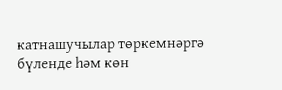катнашучылар төркемнәргә бүленде һәм көн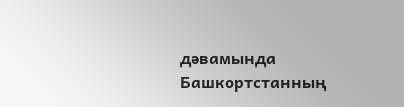дәвамында Башкортстанның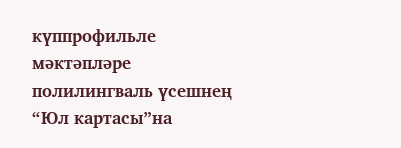күппрофильле мәктәпләре полилингваль үсешнең “Юл картасы”на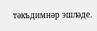тәкъдимнәр эшләде.